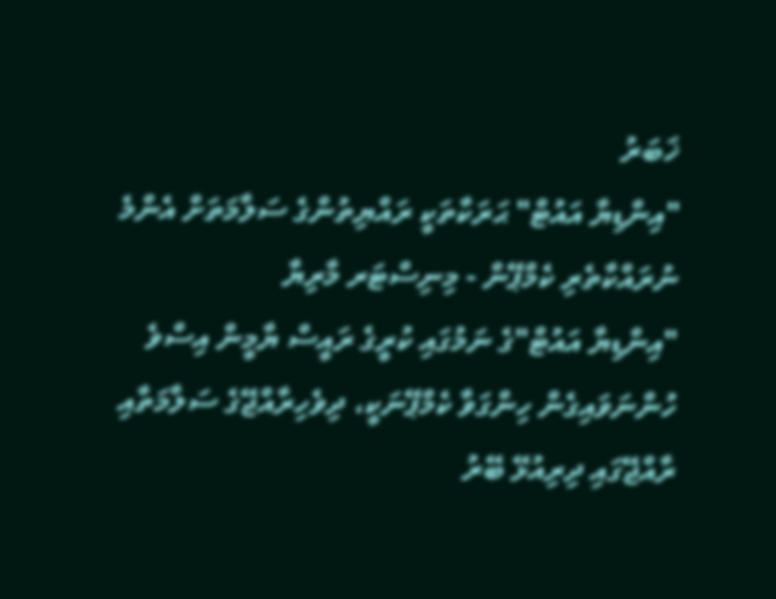ޚަބަރު
"އިންޑިޔާ އައުޓް" ޙަރަކާތަކީ ރައްޔިތުންގެ ސަލާމަތަށް އެންމެ ނުރައްކާތެރި ކެމްޕޭން - މިނިސްޓަރ މާރިޔާ
"އިންޑިޔާ އައުޓް"ގެ ނަމުގައި ކުރީގެ ރައީސް ޔާމީން އިސްވެ ހުންނަވައިގެން ހިންގަވާ ކެމްޕޭނަކީ، ދިވެހިރާއްޖޭގެ ސަލާމަތާއި ރާއްޖޭގައި ދިރިއުޅޭ ބޭރު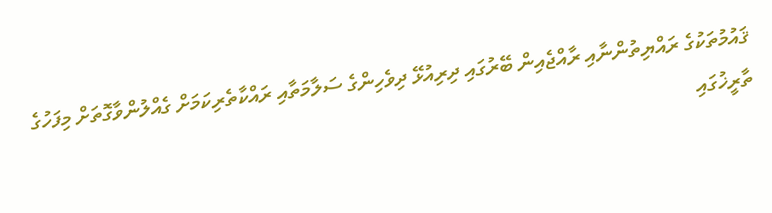ޤައުމުތަކުގެ ރައްޔިތުންނާއި ރާއްޖެއިން ބޭރުގައި ދިރިއުޅޭ ދިވެހިންގެ ސަލާމަތާއި ރައްކާތެރިކަމަށް ގެއްލުންވާގޮތަށް މިފަހުގެ ތާރީޚުގައި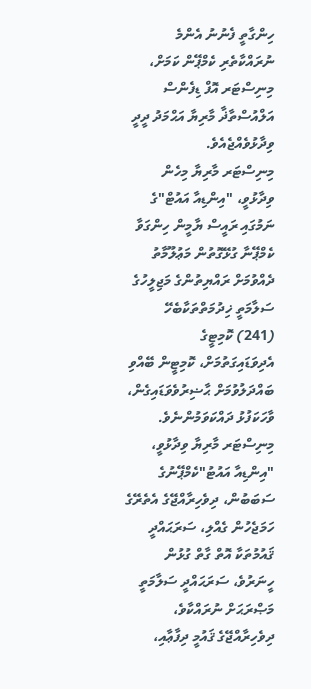ހިންގާތީ ފެނުނު އެންމެ ނުރައްކާތެރި ކެމްޕޭން ކަމަށް، މިނިސްޓަރ އޮފް ޑިފެންސް އަލްއުސްތާޛާ މާރިޔާ އަޙްމަދު ދީދީ ވިދާޅުވެއްޖެއެވެ.
މިނިސްޓަރ މާރިޔާ މިހެން ވިދާޅުވީ، "އިންޑިއާ އައުޓް"ގެ ނަމުގައި ރައީސް ޔާމީން ހިންގަވާ ކެމްޕޭނާ ގުޅޭގޮތުން މަޢުލޫމާތު ދެއްވުމަށް ރައްޔިތުންގެ މަޖިލީހުގެ ސަލާމަތީ ޚިދުމަތްތަކާބެހޭ (241) ކޮމިޓީގެ އެދިވަޑައިގަތުމަށް، ކޮމިޓީން ބޭއްވި ބައްދަލުވުމަށް ޙާޟިރުވެވަޑައިގެން، ވާހަކަފުޅު ދައްކަވަމުންނެވެ.
މިނިސްޓަރ މާރިޔާ ވިދާޅުވީ، "އިންޑިއާ އައުޓު"ކެމްޕޭނުގެ ސަބަބުން، ދިވެހިރާއްޖޭގެ އެތެރޭގެ ހަމަޖެހުން ގެއްލި، ސަރަޙައްދީ ޤައުމުތަކާ އޮތް ގާތް ގުޅުން ހީނަރުވެ، ސަރަޙައްދީ ސަލާމަތީ މަޞްރަޙަށް ނުރައްކާވެ، ދިވެހިރާއްޖޭގެ ޤައުމީ ދިފާޢާއި،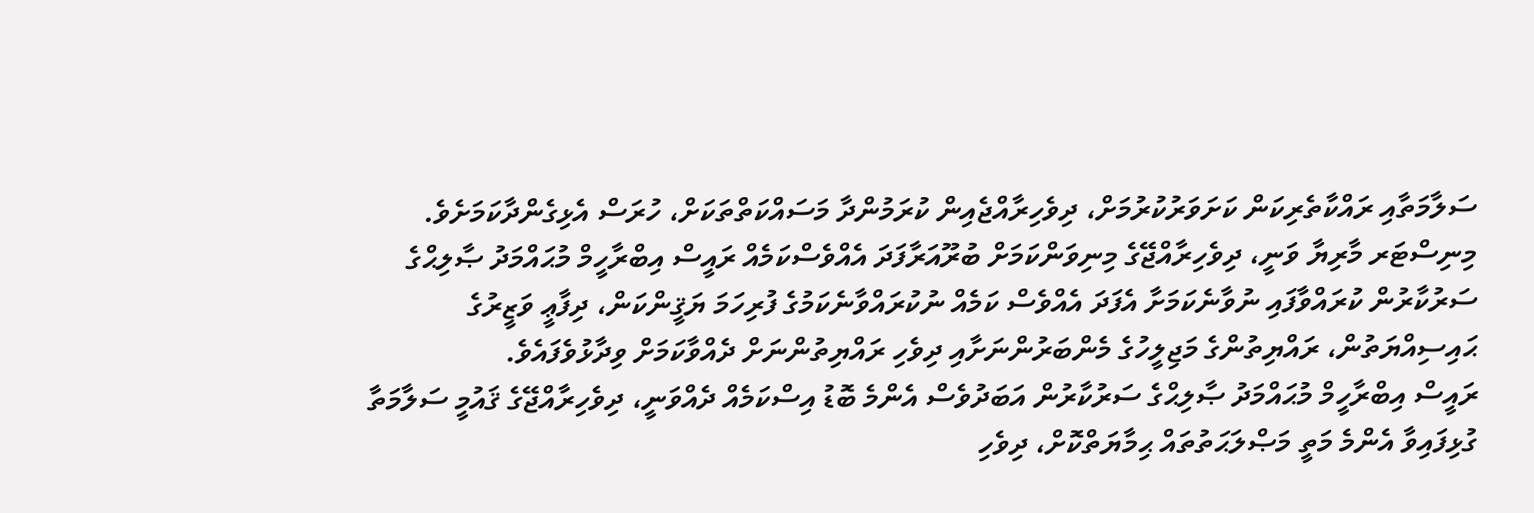ސަލާމަތާއި ރައްކާތެރިކަން ކަށަވަރުކުރުމަށް، ދިވެހިރާއްޖެއިން ކުރަމުންދާ މަސައްކަތްތަކަށް، ހުރަސް އެޅިގެންދާކަމަށެވެ.
މިނިސްޓަރ މާރިޔާ ވަނީ، ދިވެހިރާއްޖޭގެ މިނިވަންކަމަށް ބުރޫއަރާފަދަ އެއްވެސްކަމެއް ރައީސް އިބްރާހީމް މުޙައްމަދު ޞާލިޙްގެ ސަރުކާރުން ކުރައްވާފައި ނުވާނެކަމަށާ އެފަދަ އެއްވެސް ކަމެއް ނުކުރައްވާނެކަމުގެ ފުރިހަމަ ޔަޤީންކަން، ދިފާޢީ ވަޒީރުގެ ޙައިސިއްޔަތުން، ރައްޔިތުންގެ މަޖިލީހުގެ މެންބަރުންނަށާއި ދިވެހި ރައްޔިތުންނަށް ދެއްވާކަމަށް ވިދާޅުވެފައެވެ.
ރައީސް އިބްރާހީމް މުޙައްމަދު ޞާލިޙްގެ ސަރުކާރުން އަބަދުވެސް އެންމެ ބޮޑު އިސްކަމެއް ދެއްވަނީ، ދިވެހިރާއްޖޭގެ ޤައުމީ ސަލާމަތާ ގުޅިފައިވާ އެންމެ މަތީ މަޞްލަޙަތުތައް ޙިމާޔަތްކޮށް، ދިވެހި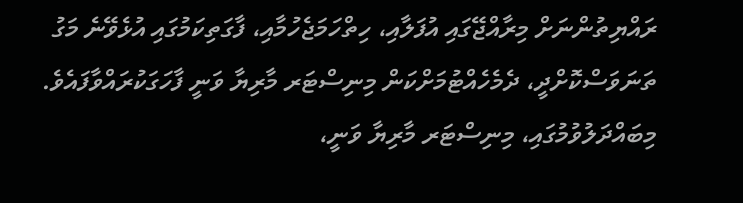ރައްޔިތުންނަށް މިރާއްޖޭގައި އުފަލާއި، ހިތްހަމަޖެހުމާއި، ފާގަތިކަމުގައި އުޅެވޭނެ މަގު ތަނަވަސްކޮށްދީ، ދެމެހެއްޓުމަށްކަން މިނިސްޓަރ މާރިޔާ ވަނީ ފާހަގަކުރައްވާފައެވެ.
މިބައްދަލުވުމުގައި، މިނިސްޓަރ މާރިޔާ ވަނީ،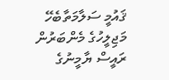ޤައުމީ ސަލާމަތާބެހޭ މަޖިލީހުގެ މެންބަރުން ރައީސް ޔާމީނުގެ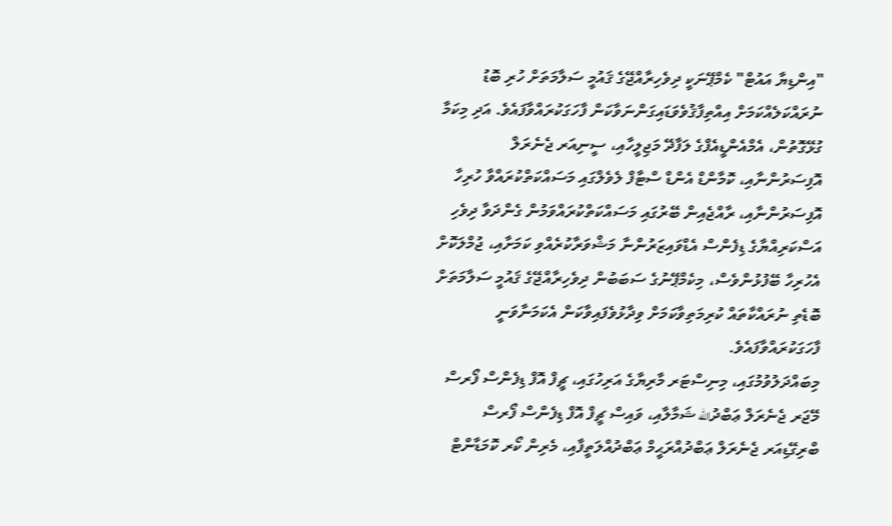"އިންޑިޔާ އައުޓް" ކެމްޕޭނަކީ ދިވެހިރާއްޖޭގެ ޤައުމީ ސަލާމަތަށް ހުރި ބޮޑު ނުރައްކަލެއްކަމަށް އިއްތިފާޤުވެވަޑައިގަންނަވާކަން ފާހަގަކުރައްވާފައެވެ. އަދި މިކަމާ ގުޅޭގޮތުން، އެމްއެންޑީއެފްގެ ލަފާދޭ މަޖިލީހާއި، ސީނިއަރ ޖެނެރަލް އޮފިސަރުންނާއި، ކޮމާންޑް އެންޑް ސްޓާފް ލެވެލްގައި މަސައްކަތްކުރައްވާ ހުރިހާ އޮފިސަރުންނާއި، ރާއްޖެއިން ބޭރުގައި މަސައްކަތްކުރައްވަމުން ގެންދަވާ ދިވެހި އަސްކަރިއްޔާގެ ޑިފެންސް އެޑްވައިޒަރުންނާ މަޝްވަރާކުރެއްވި ކަމަށާއި، ޖުމްލަކޮށް އެހުރިހާ ބޭފުޅުންވެސް، މިކެމްޕޭނުގެ ސަބަބުން ދިވެހިރާއްޖޭގެ ޤައުމީ ސަލާމަތަށް ބޮޑެތި ނުރައްކާތައް ކުރިމަތިވާކަމަށް ވިދާޅުވެފައިވާކަން އެކަމަނާވަނީ ފާހަގަކުރައްވާފައެވެ.
މިބައްދަލުވުމުގައި، މިނިސްޓަރ މާރިޔާގެ އަރިހުގައި، ޗީފް އޮފް ޑިފެންސް ފޯރސް މޭޖަރ ޖެނެރަލް ޢަބްދުالله ޝަމާލާއި، ވައިސް ޗީފް އޮފް ޑިފެންސް ފޯރސް ބްރިގޭޑިއަރ ޖެނެރަލް ޢަބްދުއްރަޙީމް ޢަބްދުއްލަތީފާއި، މެރިން ކޯރ ކޮމަޑާންޓް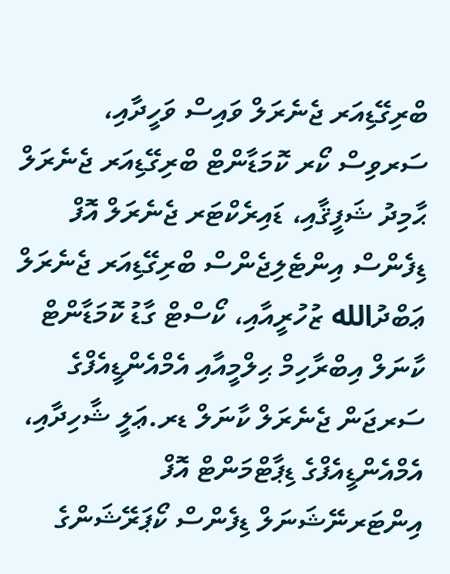ބްރިގޭޑިއަރ ޖެނެރަލް ވައިސް ވަހީދާއި، ސަރވިސް ކޯރ ކޮމަޑާންޓް ބްރިގޭޑިއަރ ޖެނެރަލް ޙާމިދު ޝަފީޤާއި، ޑައިރެކްޓަރ ޖެނެރަލް އޮފް ޑިފެންސް އިންޓެލިޖެންސް ބްރިގޭޑިއަރ ޖެނެރަލް ޢަބްދުالله ޒުހުރީއާއި، ކޯސްޓް ގާޑު ކޮމަޑާންޓް ކާނަލް އިބްރާހިމް ޙިލްމީއާއި އެމްއެންޑީއެފްގެ ސަރޖަން ޖެނެރަލް ކާނަލް ޑރ.ޢަލީ ޝާހިދާއި، އެމްއެންޑީއެފްގެ ޑިޕާޓްމަންޓް އޮފް އިންޓަރނޭޝަނަލް ޑިފެންސް ކޯޕަރޭޝަންގެ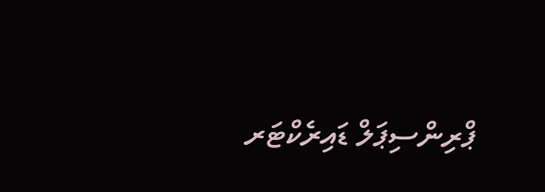ޕްރިންސިޕަލް ޑައިރެކްޓަރ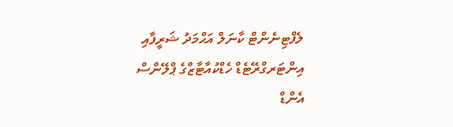ލެފްޓިނެންޓް ކާނަލް އަޙްމަދު ޝަރީފާއި އިންޓަރގްރޭޓެޑް ހެޑްކުއާޓާޒްގެ ޕްލޭންސް އެންޑް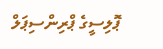ޕޮލިސީގެ ޕްރިންސިޕަލް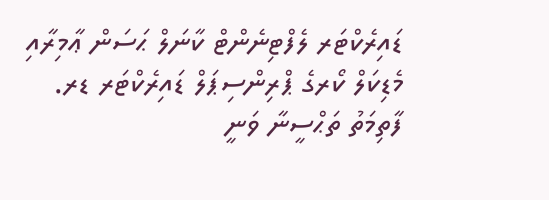ޑައިރެކްޓަރ ލެފްޓިނެންޓް ކާނަލް ޙަސަން ޢާމިރާއި މެޑިކަލް ކޯރގެ ޕްރިންސިޕަލް ޑައިރެކްޓަރ ޑރ. ފާތިމަތު ތަޙްސީނާ ވަނީ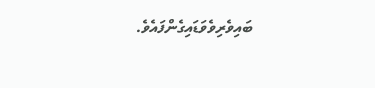ބައިވެރިވެވަޑައިގެންފައެވެ.